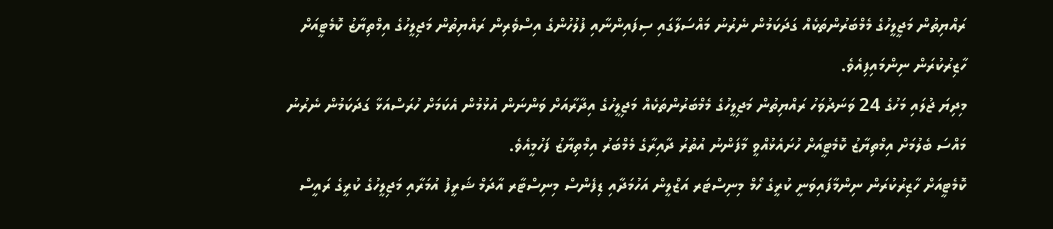ރައްޔިތުން މަޖީލީހުގެ މެމްބަރުންތަކެއް ގަދަކަމުން ނެރުނު މައްސަލާގައި ސިފައިންނާއި ފުލުހުންގެ އިސްވެރިން ރައްޔިތުން މަޖިލީހުގެ އިމްތިޔާޒު ކޮމެޓީއަށް ހާޒިރުކުރަން ނިންމައިފިއެވެ.
މިދިޔަ ޖުލައި މަހުގެ 24 ވަނަދުވަހު ރައްޔިތުން މަޖިލީހުގެ މެމްބަރުންތަކެއް މަޖިލީހުގެ އިދާރާއަށް ވަންނަން އުޅުމުން އެކަމަށް ހުރަސްއަޅާ ގަދަކަމުން ނެރުނު މައްސަ ބެލުމަށް އިމްތިޔާޒު ކޮމެޓީއަށް ހުށައެޅުއްވީ މާފަންނު އުތުރު ދާއިރާގެ މެމްބަރު އިމްތިޔާޒު ފަހުމީއެވެ.
ކޮމެޓީއަށް ހާޒިރުކުރަން ނިންމާފައިވަނީ ކުރީގެ ހޯމް މިނިސްޓަރ އަޒްލީން އަހުމަދާއި ޑިފެންސް މިނިސްޓާރ އާދަމް ޝަރީފު އުމަރާއި މަޖިލީހުގެ ކުރީގެ ރައީސް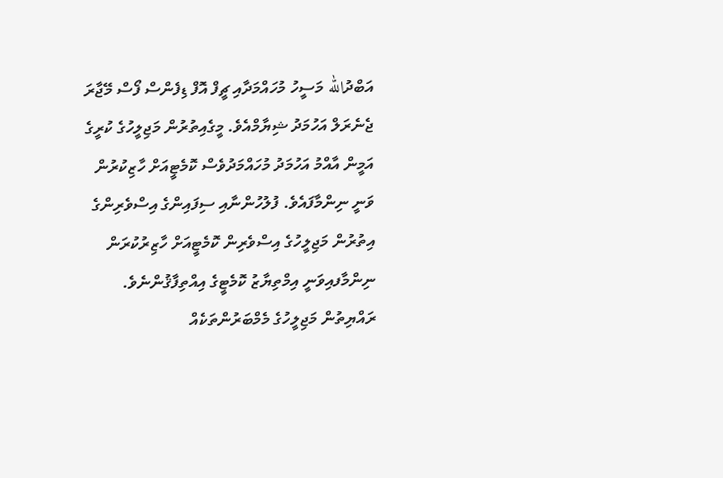އަބްދުالله މަސީހު މުހައްމަދާއި ޗީފް އޮފް ޑިފެންސް ފޯސް މޭޖާރަ ޖެނެރަލް އަހުމަދު ޝިޔާމްއެވެ. މީގެއިތުރުން މަޖިލީހުގެ ކުރީގެ އަމީން އާއްމު އަހުމަދު މުހައްމަދުވެސް ކޮމެޓީއަށް ހާޒިކުރުން ވަނީ ނިންމާފައެވެ. ފުލުހުންނާއި ސިފައިންގެ އިސްވެރިންގެ އިތުރުން މަޖިލީހުގެ އިސްވެރިން ކޮމެޓީއަށް ހާޒިރުކުރަން ނިންމާފއިވަނީ އިމްތިޔާޒު ކޮމެޓީގެ އިއްތިފާޤުންނެވެ.
ރައްޔިތުން މަޖިލީހުގެ މެމްބަރުންތަކެއް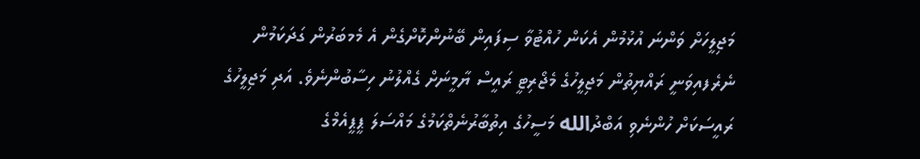މަޖިލީހަށް ވަންނަ އުޅުމުން އެކަން ހުއްޓުވާ ސިފައިން ބޭނުންކޮށްގެން އެ މެމބަރުން ގަދަކަމުން ނެރެފއިވަނީ ރައްޔިތުން މަޖިލީހުގެ މެޖޯރިޓީ ރައީސް ޔާމީނަށް ގެއްލުނު ހިސާބުންނެވެ. އަދި މަޖިލީހުގެ ރައީސަކަށް ހުންނެވި އަބްދުالله މަސީހުގެ އިތުބާރުނެތްކަމުގެ މައްސަލަ ޕީޕީއެމްގެ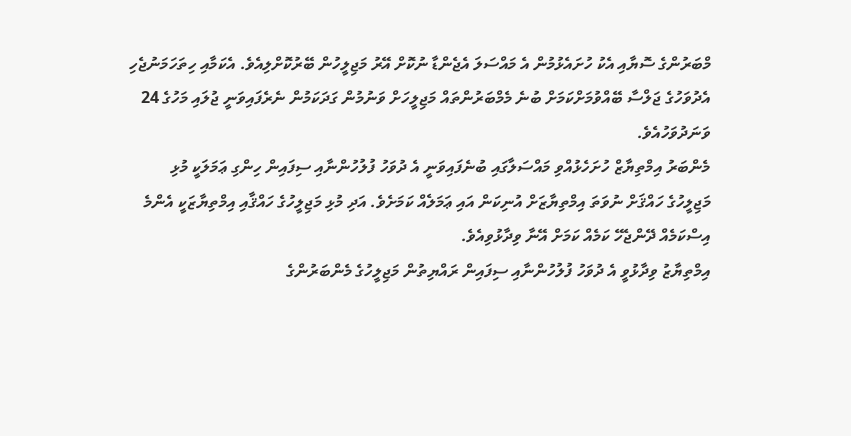މްބަރުންގެ ސޮޔާއި އެކު ހުށައެޅުމުން އެ މައްސަލަ އެޖެންޑާ ނުކޮށް އޭރު މަޖިލީހުން ބޭރުކޮށްލިއެވެ. އެކަމާއި ހިތަހަމަނުޖެހި އެދުވަހުގެ ޖަލްސާ ބޭއްވުމަށްކަމަށް ބުނެ މެމްބަރުންތައް މަޖިލީހަށް ވަނުމުން ގަދަކަމުން ނެރެފައިވަނީ ޖުލައި މަހުގެ 24 ވަނަދުވަހުއެވެ.
މެންބަރު އިމްތިޔާޒް ހުށަހެޅުއްވި މައްސަލާގައި ބުނެފައިވަނީ އެ ދުވަހު ފުލުހުންނާއި ސިފައިން ހިންގި ޢަމަލަކީ މުޅި މަޖިލީހުގެ ހައްޤަށް ނުވަތަ އިމްތިޔާޒަށް އުނިކަން އައި ޢަމަލެއް ކަމަށެވެ. އަދި މުޅި މަޖިލީހުގެ ހައްޤާއި އިމްތިޔާޒަކީ އެންމެ އިސްކަމެއް ދޭންޖެހޭ ކަމެއް ކަމަށް އޭނާ ވިދާޅުވިއެވެ.
އިމްތިޔާޒު ވިދާޅުވީ އެ ދުވަހު ފުލުހުންނާއި ސިފައިން ރައްޔިތުން މަޖިލީހުގެ މެންބަރުންގެ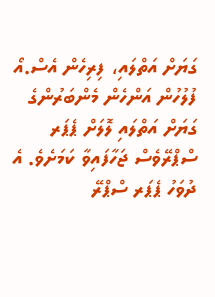ގަޔަށް އަތްލައި، ފިރިހެން އެސް.އޯ ފުލުހުން އަންހެން މެންބަރުންގެ ގަޔަށް އަތްލައި ލޮލަށް ޕެޕަރ ސްޕްރޭވެސް ޖަހާފައިވާ ކަމަށެވެ. އެ ދުވަހު ޕެޕަރ ސްޕްރޭ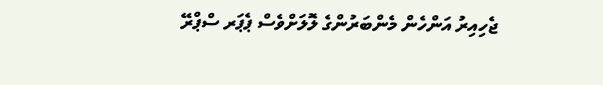ޖެހިއިރު އަންހެން މެންބަރުންގެ ލޮލަށްވެސް ޕެޕަރ ސްޕްރޭ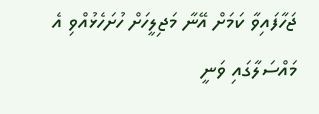ޖަހާފައިވާ ކަމަށް އޭނާ މަޖިލީހަށް ހުށަހެޅުއްވި އެ މައްސަލާގައި ވަނީ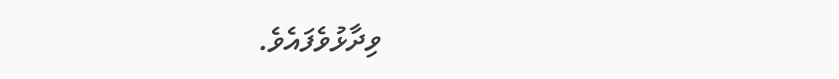ވިދާޅުވެފައެވެ.